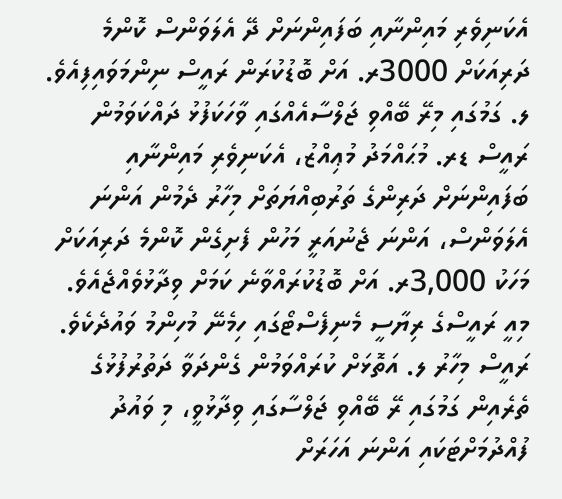އެކަނިވެރި މައިންނާއި ބަފައިންނަށް ދޭ އެލަވަންސް ކޮންމެ ދަރިއަކަށް 3000ރ. އަށް ބޮޑުކުރަން ރައީސް ނިންމަވައިފިއެވެ.
ލ. ގަމުގައި މިރޭ ބޭއްވި ޖަލްސާއެއްގައި ވާހަކަފުޅު ދައްކަވަމުން ރައީސް ޑރ. މުޙައްމަދު މުޢިއްޒު، އެކަނިވެރި މައިންނާއި ބަފައިންނަށް ދަރިންގެ ތަރުބިއްޔަތަށް މިހާރު ދެމުން އަންނަ އެލަވަންސް، އަންނަ ޖެނުއަރީ މަހުން ފެށިގެން ކޮންމެ ދަރިއަކަށް މަހަކު 3,000ރ. އަށް ބޮޑުކުރައްވާނެ ކަމަށް ވިދާޅުވެއްޖެއެވެ. މިއީ ރައީސްގެ ރިޔާސީ މެނިފެސްޓޯގައި ހިމެނޭ މުހިންމު ވައުދެކެވެ.
ރައީސް މިހާރު ލ. އަތޮޅަށް ކުރައްވަމުން ގެންދަވާ ދަތުރުފުޅުގެ ތެރެއިން ގަމުގައި ރޭ ބޭއްވި ޖަލްސާގައި ވިދާޅުވީ، މި ވައުދު ފުއްދުމަށްޓަކައި އަންނަ އަހަރަށް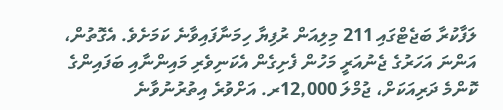ލަފާކުރާ ބަޖެޓްގައި 211 މިލިއަން ރުފިޔާ ހިމަނާފައިވާނެ ކަމަށެވެ. އެގޮތުން، އަންނަ އަހަރުގެ ޖެނުއަރީ މަހުން ފެށިގެން އެކަނިވެރި މައިންނާއި ބަފައިންގެ ކޮންމެ ދަރިއަކަށް، ޖުމްލަ 12,000ރ. އަށްވުރެ އިތުރުނުވާނެ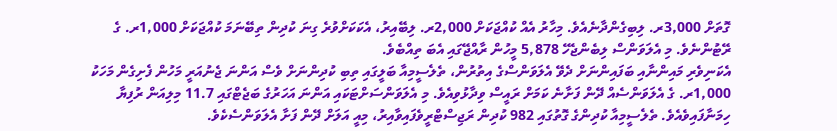ގޮތަށް 3,000ރ. ލިބިގެންދާނެއެވެ. މިހާރު އެއް ކުއްޖަކަށް 2,000ރ. ލިބޭއިރު، އެކަކަށްވުރެ ގިނަ ކުދިން ތިބޭނަމަ ކުއްޖަކަށް 1,000ރ. ގެ ރޭޓުންނެވެ. މި އެލަވަންސް ލިބެންޖެހޭ 5,878 މީހުން ރާއްޖޭގައި އެބަ ތިއްބެވެ.
އެކަނިވެރި މައިންނާއި ބަފައިންނަށް ދެވޭ އެލަވަންސްގެ އިތުރުން، ތެލެސީމިއާ ބަލީގައި ތިބި ކުދިންނަށް ވެސް އަންނަ ޖެނުއަރީ މަހުން ފެށިގެން މަހަކު 1,000ރ. ގެ އެލަވަންސެއް ދޭން ފަށާނެ ކަމަށް ރައީސް ވިދާޅުވިއެވެ. މި އެލަވަންސަށްޓަކައި އަންނަ އަހަރުގެ ބަޖެޓްގައި 11.7 މިލިއަން ރުފިޔާ ހިމަނާފައިވެއެވެ. ތެލެސީމިއާ ކުދިންގެ ގޮތުގައި 982 ކުދިން ރަޖިސްޓްރީވެފައިވާއިރު، މިއީ އަލަށް ދޭން ފަށާ އެލަވަންސެކެވެ.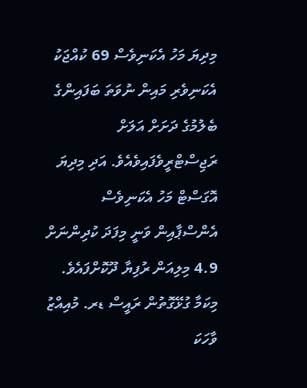މިދިޔަ މަހު އެކަނިވެސް 69 ކުއްޖަކު އެކަނިވެރި މައިން ނުވަތަ ބަފައިންގެ ބެލުމުގެ ދަށަށް އަލަށް ރަޖިސްޓްރީވެފައިވެއެވެ. އަދި މިދިޔަ އޮގަސްޓް މަހު އެކަނިވެސް އެންސްޕާއިން ވަނީ މިފަދަ ކުދިންނަށް 4.9 މިލިއަން ރުފިޔާ ދޫކޮށްފައެވެ.
މިކަމާ ގުޅޭގޮތުން ރައީސް ޑރ. މުއިއްޒު ވާހަކަ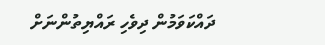ދައްކަވަމުން ދިވެހި ރައްޔިތުންނަށް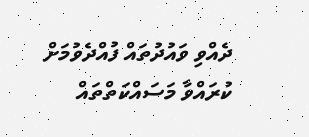ދެއްވި ވައުދުތައް ފުއްދެވުމަށް ކުރައްވާ މަސައްކަތްތައް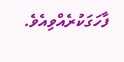ފާހަގަކުރެއްވިއެވެ.